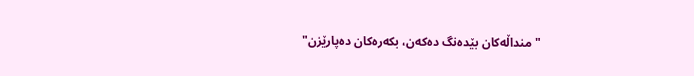"منداڵەکان بێدەنگ دەکەن، بکەرەکان دەپارێزن"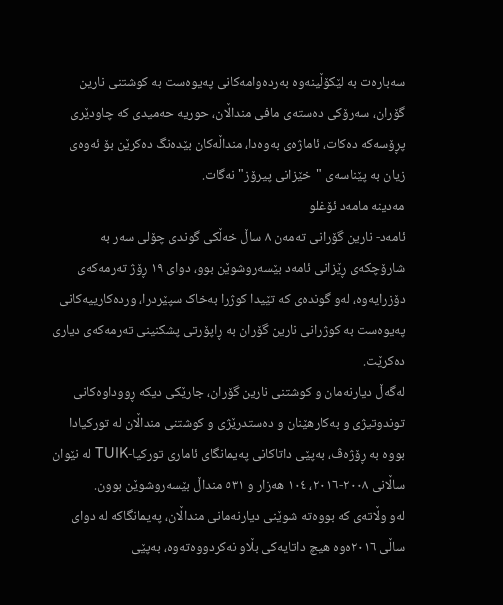سەبارەت بە لێکۆڵینەوە بەردەوامەکانی پەیوەست بە کوشتنی نارین گۆران، سەرۆکی دەستەی مافی منداڵان، حوریە حەمیدی کە چاودێری پڕۆسەکە دەکات، ئاماژەی بەوەدا، منداڵەکان بێدەنگ دەکرێن بۆ ئەوەی زیان بە پێناسەی "خێزانی پیرۆز" نەگات.
مەدینە مامەد ئۆغلو
ئامەد- نارین گۆرانی تەمەن ٨ ساڵ خەڵکی گوندی چۆلی سەر بە شارۆچکەی ڕێزانی ئامەد بێسەروشوێن بوو، دوای ١٩ ڕۆژ تەرمەکەی دۆزرایەوە، لەو گوندەی کە تێیدا کوژرا بەخاک سپێردرا، وردەکارییەکانی پەیوەست بە کوژرانی نارین گۆران بە ڕاپۆرتی پشکنینی تەرمەکەی دیاری دەکرێت.
لەگەڵ دیارنەمان و کوشتنی نارین گۆران، جارێکی دیکە ڕووداوەکانی توندوتیژی و بەکارهێنان و دەستدرێژی و کوشتنی منداڵان لە تورکیادا بووە بە ڕۆژەڤ، بەپێی داتاکانی پەیمانگای ئاماری تورکیا-TUIK لە نێوان ساڵانی ٢٠٠٨-٢٠١٦، ١٠٤ هەزار و ٥٣١ منداڵ بێسەروشوێن بوون.
لەو وڵاتەی کە بووەتە شوێنی دیارنەمانی منداڵان، پەیمانگاکە لە دوای ساڵی ٢٠١٦ەوە هیچ داتایەکی بڵاو نەکردووەتەوە، بەپێی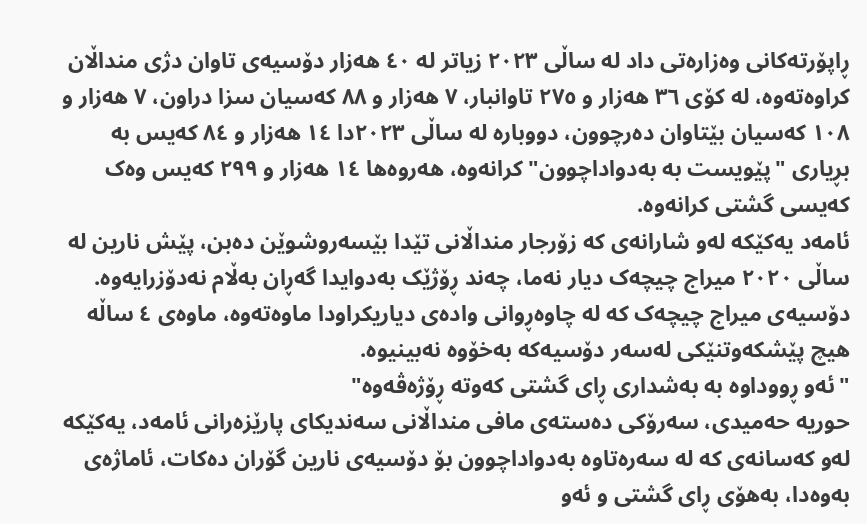ڕاپۆرتەکانی وەزارەتی داد لە ساڵی ٢٠٢٣ زیاتر لە ٤٠ هەزار دۆسیەی تاوان دژی منداڵان کراوەتەوە، لە کۆی ٣٦ هەزار و ٢٧٥ تاوانبار، ٧ هەزار و ٨٨ کەسیان سزا دراون، ٧ هەزار و ١٠٨ کەسیان بێتاوان دەرچوون، دووبارە لە ساڵی ٢٠٢٣دا ١٤ هەزار و ٨٤ کەیس بە بڕیاری "پێویست بە بەدواداچوون" کرانەوە، هەروەها ١٤ هەزار و ٢٩٩ کەیس وەک کەیسی گشتی کرانەوە.
ئامەد یەکێکە لەو شارانەی کە زۆرجار منداڵانی تێدا بێسەروشوێن دەبن، پێش نارین لە ساڵی ٢٠٢٠ میراج چیچەک دیار نەما، چەند ڕۆژێک بەدوایدا گەڕان بەڵام نەدۆزرایەوە. دۆسیەی میراج چیچەک کە لە چاوەڕوانی وادەی دیاریکراودا ماوەتەوە، ماوەی ٤ ساڵە هیچ پێشکەوتنێکی لەسەر دۆسیەکە بەخۆوە نەبینیوە.
"ئەو ڕووداوە بە بەشداری ڕای گشتی کەوتە ڕۆژەڤەوە"
حوریە حەمیدی، سەرۆکی دەستەی مافی منداڵانی سەندیکای پارێزەرانی ئامەد، یەکێکە لەو کەسانەی کە لە سەرەتاوە بەدواداچوون بۆ دۆسیەی نارین گۆران دەکات، ئاماژەی بەوەدا، بەهۆی ڕای گشتی و ئەو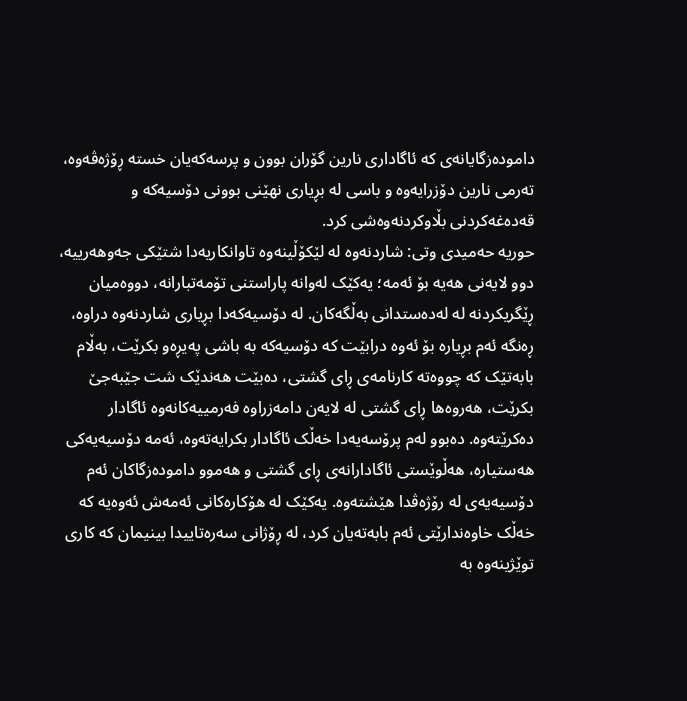دامودەزگایانەی کە ئاگاداری نارین گۆران بوون و پرسەکەیان خستە ڕۆژەڤەوە، تەرمی نارین دۆزرایەوە و باسی لە بڕیاری نهێنی بوونی دۆسیەکە و قەدەغەکردنی بڵاوکردنەوەشی کرد.
حوریە حەمیدی وتی: شاردنەوە لە لێکۆڵینەوە تاوانکاریەدا شتێکی جەوهەرییە، دوو لایەنی هەیە بۆ ئەمە؛ یەکێک لەوانە پاراستنی تۆمەتبارانە، دووەمیان ڕێگریکردنە لە لەدەستدانی بەڵگەکان. لە دۆسیەکەدا بڕیاری شاردنەوە دراوە، ڕەنگە ئەم بڕیارە بۆ ئەوە درابێت کە دۆسیەکە بە باشی پەیڕەو بکرێت، بەڵام بابەتێک کە چووەتە کارنامەی ڕای گشتی، دەبێت هەندێک شت جێبەجێ بکرێت، هەروەها ڕای گشتی لە لایەن دامەزراوە فەرمییەکانەوە ئاگادار دەکرێتەوە. دەبوو لەم پرۆسەیەدا خەڵک ئاگادار بکرایەتەوە، ئەمە دۆسیەیەکی هەستیارە، هەڵوێستی ئاگادارانەی ڕای گشتی و هەموو دامودەزگاکان ئەم دۆسیەیەی لە رۆژەڤدا هێشتەوە. یەکێک لە هۆکارەکانی ئەمەش ئەوەیە کە خەڵک خاوەندارێتی ئەم بابەتەیان کرد، لە ڕۆژانی سەرەتاییدا بینیمان کە کاری توێژینەوە بە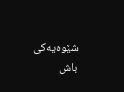شێوەیەکی باش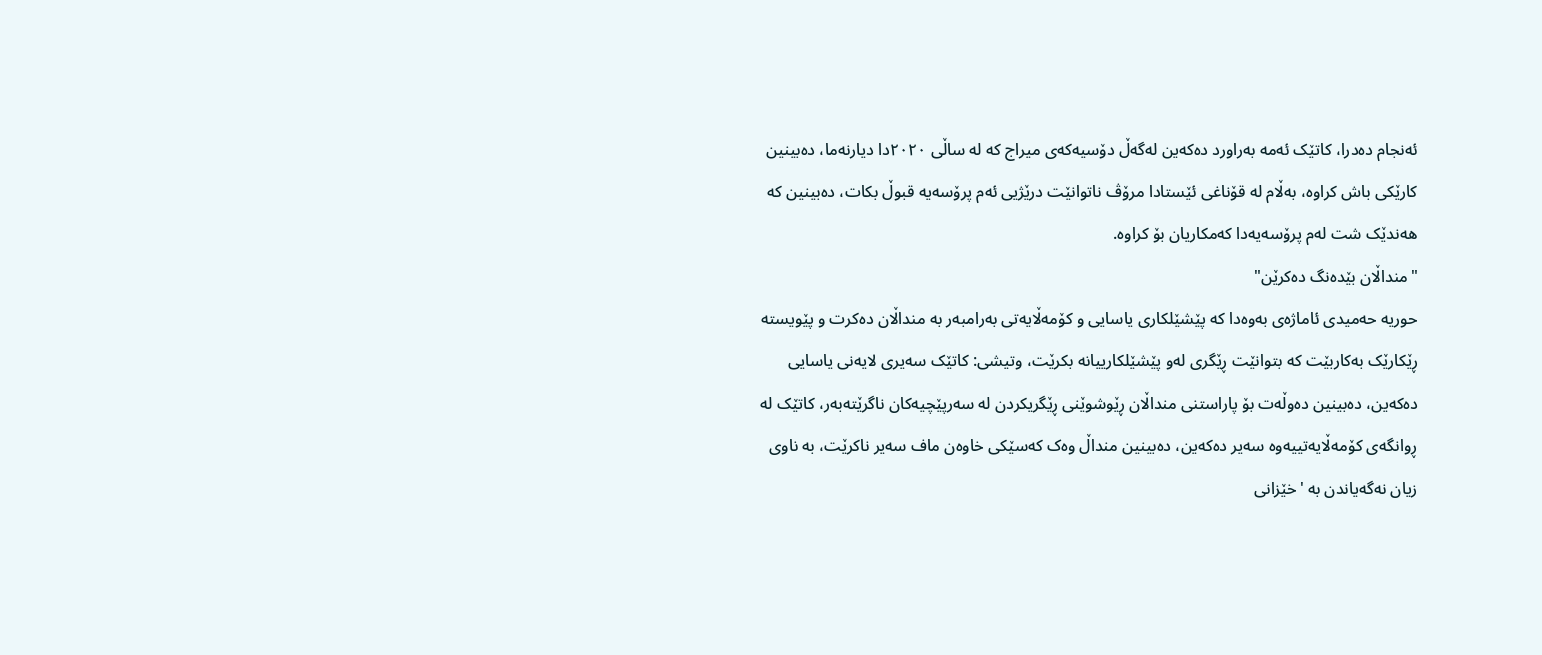ئەنجام دەدرا، کاتێک ئەمە بەراورد دەکەین لەگەڵ دۆسیەکەی میراج کە لە ساڵی ٢٠٢٠دا دیارنەما، دەبینین کارێکی باش کراوە، بەڵام لە قۆناغی ئێستادا مرۆڤ ناتوانێت درێژیی ئەم پرۆسەیە قبوڵ بکات، دەبینین کە هەندێک شت لەم پرۆسەیەدا کەمکاریان بۆ کراوە.
"منداڵان بێدەنگ دەکرێن"
حوریە حەمیدی ئاماژەی بەوەدا کە پێشێلکاری یاسایی و کۆمەڵایەتی بەرامبەر بە منداڵان دەکرت و پێویستە ڕێکارێک بەکاربێت کە بتوانێت ڕێگری لەو پێشێلکارییانە بکرێت، وتیشی: کاتێک سەیری لایەنی یاسایی دەکەین، دەبینین دەوڵەت بۆ پاراستنی منداڵان ڕێوشوێنی ڕێگریکردن لە سەرپێچیەکان ناگرێتەبەر، کاتێک لە ڕوانگەی کۆمەڵایەتییەوە سەیر دەکەین، دەبینین منداڵ وەک کەسێکی خاوەن ماف سەیر ناکرێت، بە ناوی زیان نەگەیاندن بە 'خێزانی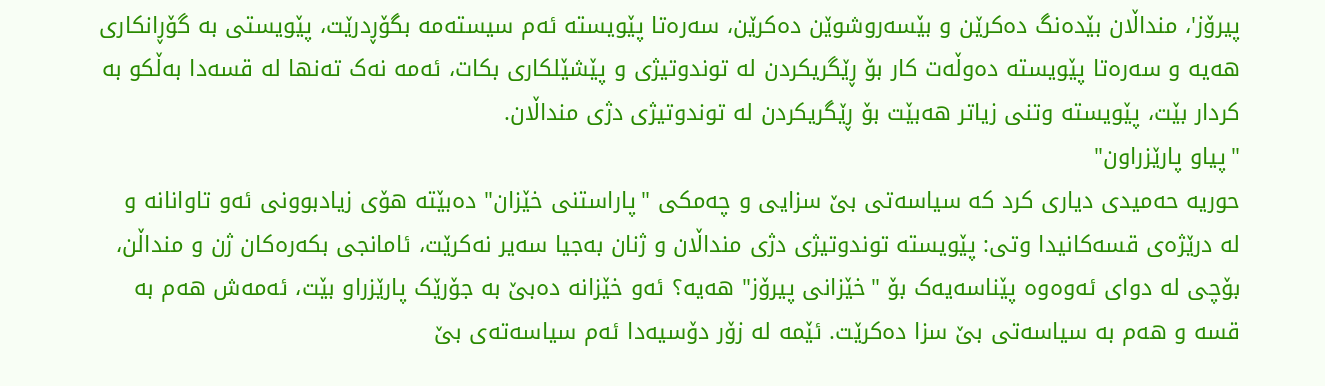پیرۆز'، منداڵان بێدەنگ دەکرێن و بێسەروشوێن دەکرێن، سەرەتا پێویستە ئەم سیستەمە بگۆڕدرێت، پێویستی بە گۆڕانکاری هەیە و سەرەتا پێویستە دەوڵەت کار بۆ ڕێگریکردن لە توندوتیژی و پێشێلکاری بکات، ئەمە نەک تەنها لە قسەدا بەڵکو بە کردار بێت، پێویستە وتنی زیاتر هەبێت بۆ ڕێگریکردن لە توندوتیژی دژی منداڵان.
"پیاو پارێزراون"
حوریە حەمیدی دیاری کرد کە سیاسەتی بێ سزایی و چەمکی "پاراستنی خێزان" دەبێتە هۆی زیادبوونی ئەو تاوانانە و لە درێژەی قسەکانیدا وتی: پێویستە توندوتیژی دژی منداڵان و ژنان بەجیا سەیر نەکرێت، ئامانجی بکەرەکان ژن و منداڵن، بۆچی لە دوای ئەوەوە پێناسەیەک بۆ "خێزانی پیرۆز" هەیە؟ ئەو خێزانە دەبێ بە جۆرێک پارێزراو بێت، ئەمەش هەم بە قسە و هەم بە سیاسەتی بێ سزا دەکرێت. ئێمە لە زۆر دۆسیەدا ئەم سیاسەتەی بێ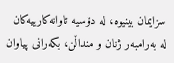سزایمان بینیوە، لە دۆسیە تاوانەکارییەکان لە بەرامبەر ژنان و منداڵن، بکەرانی پیاوان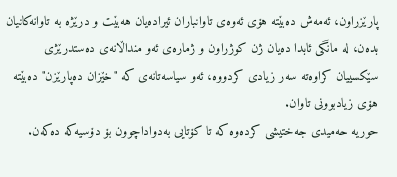پارێزراون، ئەمەش دەبێتە هۆی ئەوەی تاوانباران ئیرادەیان هەبێت و درێژە بە تاوانەکانیان بدەن، لە مانگی ئابدا دەیان ژن کوژراون و ژمارەی ئەو منداڵانەی دەستدرێژی سێکسییان کراوەتە سەر زیادی کردووە، ئەو سیاسەتانەی کە "خێزان دەپارێزن" دەبێتە هۆی زیادبوونی تاوان.
حوریە حەمیدی جەختیشی کردەوە کە تا کۆتایی بەدواداچوون بۆ دۆسیەکە دەکەن.